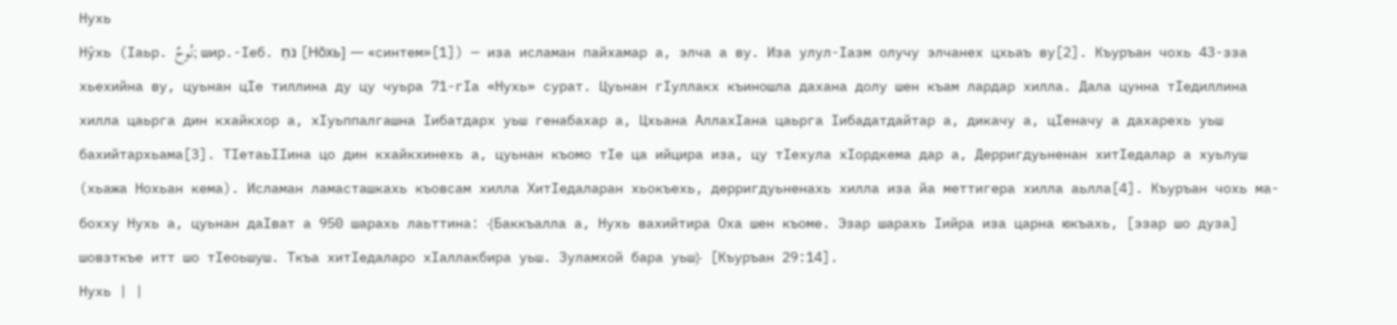Нухь
Нӯхь (Ӏаьр. نُوحٌ; шир.-Ӏеб. נֹחַ [Но̄хь] — «синтем»[1]) — иза исламан пайхамар а, элча а ву. Иза улул-Ӏазм олучу элчанех цхьаъ ву[2]. Къуръан чохь 43-зза хьехийна ву, цуьнан цӀе тиллина ду цу чуьра 71-гӀа «Нухь» сурат. Цуьнан гӀуллакх къиношла дахана долу шен къам лардар хилла. Дала цунна тӀедиллина хилла цаьрга дин кхайкхор а, хӀуьппалгашна Ӏибатдарх уьш генабахар а, Цхьана АллахӀана цаьрга Ӏибадатдайтар а, дикачу а, цӀеначу а дахарехь уьш бахийтархьама[3]. ТӀетаьӀӀина цо дин кхайкхинехь а, цуьнан къомо тӀе ца ийцира иза, цу тӀехула хӀордкема дар а, Дерригдуьненан хитӀедалар а хуьлуш (хьажа Нохьан кема). Исламан ламасташкахь къовсам хилла ХитӀедаларан хьокъехь, дерригдуьненахь хилла иза йа меттигера хилла аьлла[4]. Къуръан чохь ма-бохху Нухь а, цуьнан даӀват а 950 шарахь лаьттина: ﴾Баккъалла а, Нухь вахийтира Оха шен къоме. Эзар шарахь Ӏийра иза царна юкъахь, [эзар шо дуза] шовзткъе итт шо тӀеоьшуш. Ткъа хитӀедаларо хӀаллакбира уьш. Зуламхой бара уьш﴿ [Къуръан 29:14].
Нухь | |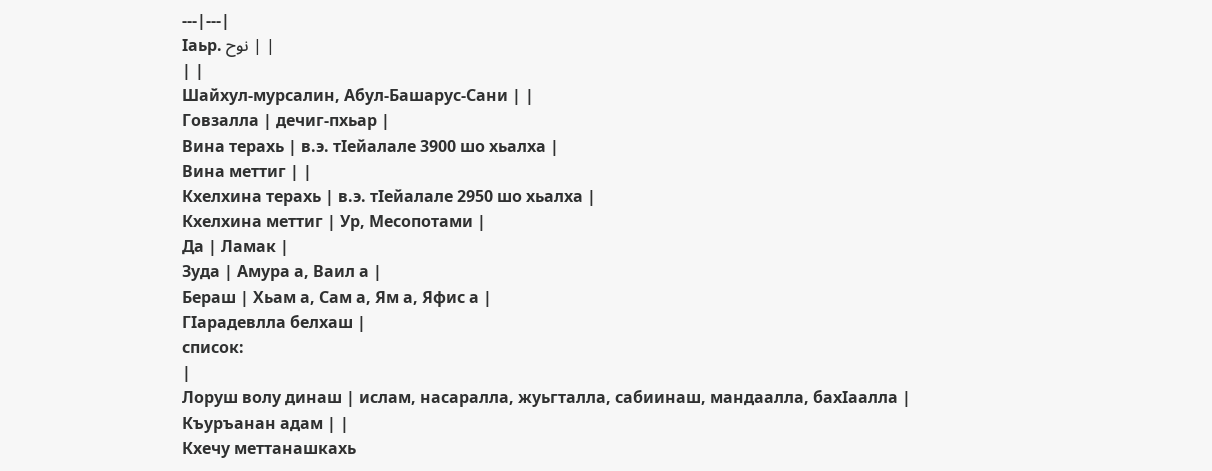---|---|
Ӏаьр. نوح | |
| |
Шайхул-мурсалин, Абул-Башарус-Сани | |
Говзалла | дечиг-пхьар |
Вина терахь | в.э. тӀейалале 3900 шо хьалха |
Вина меттиг | |
Кхелхина терахь | в.э. тӀейалале 2950 шо хьалха |
Кхелхина меттиг | Ур, Месопотами |
Да | Ламак |
Зуда | Амура а, Ваил а |
Бераш | Хьам а, Сам а, Ям а, Яфис а |
ГӀарадевлла белхаш |
список:
|
Лоруш волу динаш | ислам, насаралла, жуьгталла, сабиинаш, мандаалла, бахӀаалла |
Къуръанан адам | |
Кхечу меттанашкахь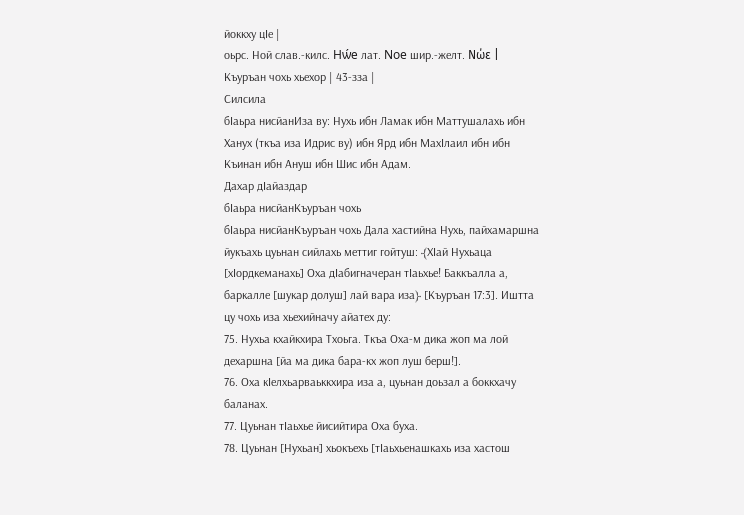йоккху цӀе |
оьрс. Ной слав.-килс. Нѡ́е лат. Noe шир.-желт. Νώε |
Къуръан чохь хьехор | 43-зза |
Силсила
бӀаьра нисйанИза ву: Нухь ибн Ламак ибн Маттушалахь ибн Ханух (ткъа иза Идрис ву) ибн Ярд ибн МахӀлаил ибн ибн Къинан ибн Ануш ибн Шис ибн Адам.
Дахар дӀайаздар
бӀаьра нисйанКъуръан чохь
бӀаьра нисйанКъуръан чохь Дала хастийна Нухь, пайхамаршна йукъахь цуьнан сийлахь меттиг гойтуш: ﴾ХӀай Нухьаца [хӀордкеманахь] Оха дӀабигначеран тӀаьхье! Баккъалла а, баркалле [шукар долуш] лай вара иза﴿ [Къуръан 17:3]. Иштта цу чохь иза хьехийначу айатех ду:
75. Нухьа кхайкхира Тхоьга. Ткъа Оха-м дика жоп ма лой дехаршна [йа ма дика бара-кх жоп луш берш!].
76. Оха кӀелхьарваьккхира иза а, цуьнан доьзал а боккхачу баланах.
77. Цуьнан тӀаьхье йисийтира Оха буха.
78. Цуьнан [Нухьан] хьокъехь [тӀаьхьенашкахь иза хастош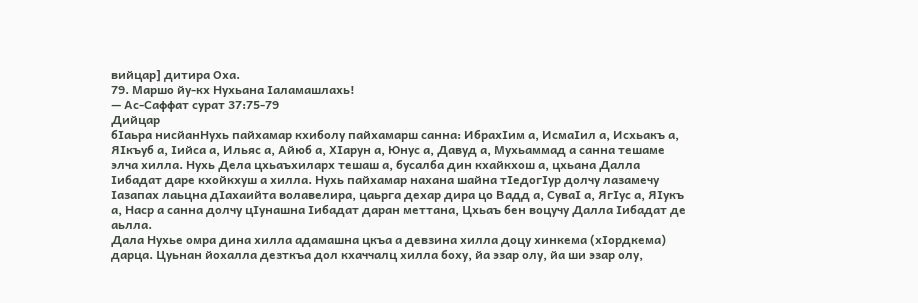вийцар] дитира Оха.
79. Маршо йу-кх Нухьана Ӏаламашлахь!
— Ас-Саффат сурат 37:75-79
Дийцар
бӀаьра нисйанНухь пайхамар кхиболу пайхамарш санна: ИбрахӀим а, ИсмаӀил а, Исхьакъ а, ЯӀкъуб а, Ӏийса а, Ильяс а, Айюб а, ХӀарун а, Юнус а, Давуд а, Мухьаммад а санна тешаме элча хилла. Нухь Дела цхьаъхиларх тешаш а, бусалба дин кхайкхош а, цхьана Далла Ӏибадат даре кхойкхуш а хилла. Нухь пайхамар нахана шайна тӀедогӀур долчу лазамечу Ӏазапах лаьцна дӀахаийта волавелира, цаьрга дехар дира цо Вадд а, СуваӀ а, ЯгӀус а, ЯӀукъ а, Наср а санна долчу цӀунашна Ӏибадат даран меттана, Цхьаъ бен воцучу Далла Ӏибадат де аьлла.
Дала Нухье омра дина хилла адамашна цкъа а девзина хилла доцу хинкема (хӀордкема) дарца. Цуьнан йохалла дезткъа дол кхаччалц хилла боху, йа эзар олу, йа ши эзар олу,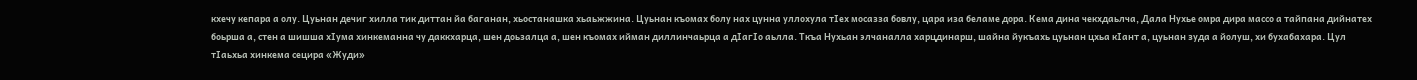кхечу кепара а олу. Цуьнан дечиг хилла тик диттан йа баганан, хьостанашка хьаьжжина. Цуьнан къомах болу нах цунна уллохула тӀех мосазза бовлу, цара иза беламе дора. Кема дина чекхдаьлча, Дала Нухье омра дира массо а тайпана дийнатех боьрша а, стен а шишша хӀума хинкеманна чу даккхарца, шен доьзалца а, шен къомах ийман диллинчаьрца а дӀагӀо аьлла. Ткъа Нухьан элчаналла харцдинарш, шайна йукъахь цуьнан цхьа кӀант а, цуьнан зуда а йолуш, хи бухабахара. Цул тӀаьхьа хинкема сецира «Жуди»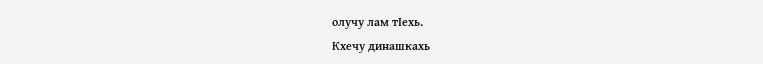олучу лам тӀехь.
Кхечу динашкахь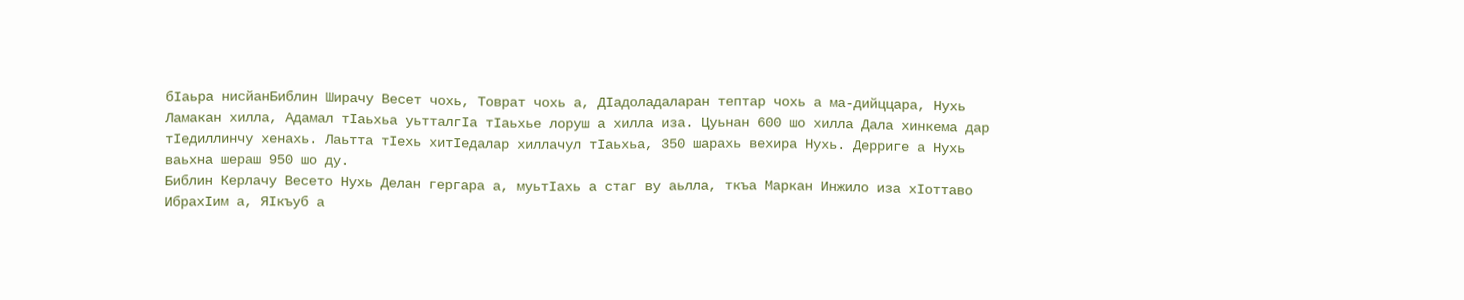бӀаьра нисйанБиблин Ширачу Весет чохь, Товрат чохь а, ДӀадоладаларан тептар чохь а ма-дийццара, Нухь Ламакан хилла, Адамал тӀаьхьа уьтталгӀа тӀаьхье лоруш а хилла иза. Цуьнан 600 шо хилла Дала хинкема дар тӀедиллинчу хенахь. Лаьтта тӀехь хитӀедалар хиллачул тӀаьхьа, 350 шарахь вехира Нухь. Дерриге а Нухь ваьхна шераш 950 шо ду.
Библин Керлачу Весето Нухь Делан гергара а, муьтӀахь а стаг ву аьлла, ткъа Маркан Инжило иза хӀоттаво ИбрахӀим а, ЯӀкъуб а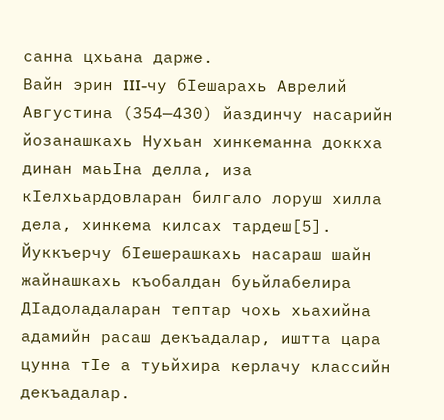санна цхьана дарже.
Вайн эрин III-чу бӀешарахь Аврелий Августина (354—430) йаздинчу насарийн йозанашкахь Нухьан хинкеманна доккха динан маьӀна делла, иза кӀелхьардовларан билгало лоруш хилла дела, хинкема килсах тардеш[5].
Йуккъерчу бӀешерашкахь насараш шайн жайнашкахь къобалдан буьйлабелира ДӀадоладаларан тептар чохь хьахийна адамийн расаш декъадалар, иштта цара цунна тӀе а туьйхира керлачу классийн декъадалар.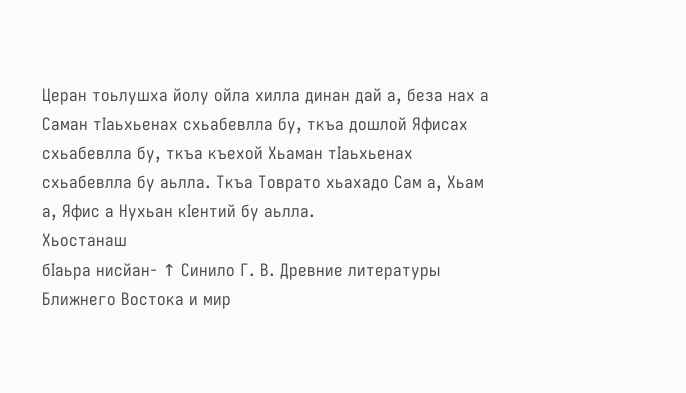Церан тоьлушха йолу ойла хилла динан дай а, беза нах а Саман тӀаьхьенах схьабевлла бу, ткъа дошлой Яфисах схьабевлла бу, ткъа къехой Хьаман тӀаьхьенах схьабевлла бу аьлла. Ткъа Товрато хьахадо Сам а, Хьам а, Яфис а Нухьан кӀентий бу аьлла.
Хьостанаш
бӀаьра нисйан- ↑ Синило Г. В. Древние литературы Ближнего Востока и мир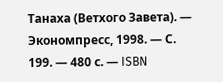Танаха (Ветхого Завета). — Экономпресс, 1998. — С. 199. — 480 с. — ISBN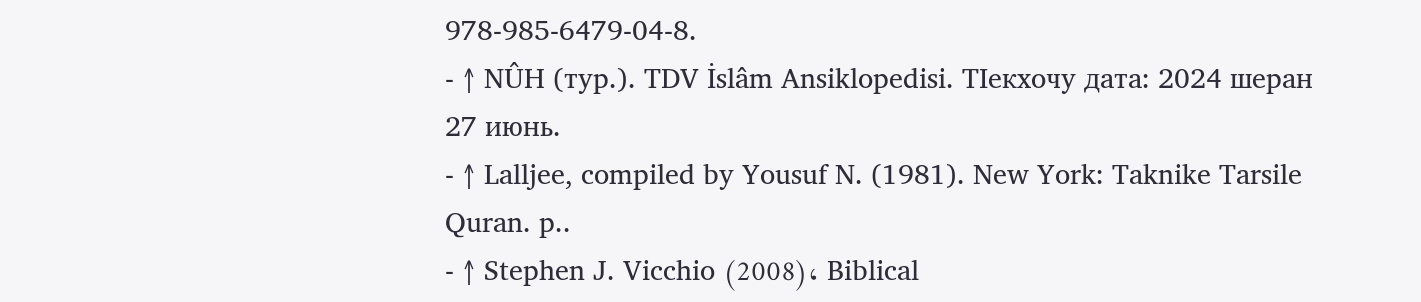978-985-6479-04-8.
- ↑ NÛH (тур.). TDV İslâm Ansiklopedisi. ТӀекхочу дата: 2024 шеран 27 июнь.
- ↑ Lalljee, compiled by Yousuf N. (1981). New York: Taknike Tarsile Quran. p..
- ↑ Stephen J. Vicchio (2008)، Biblical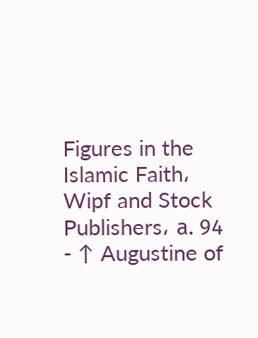Figures in the Islamic Faith، Wipf and Stock Publishers، а. 94
- ↑ Augustine of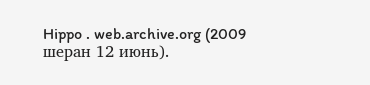Hippo . web.archive.org (2009 шеран 12 июнь).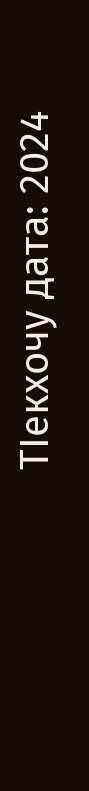ТӀекхочу дата: 2024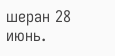шеран 28 июнь.